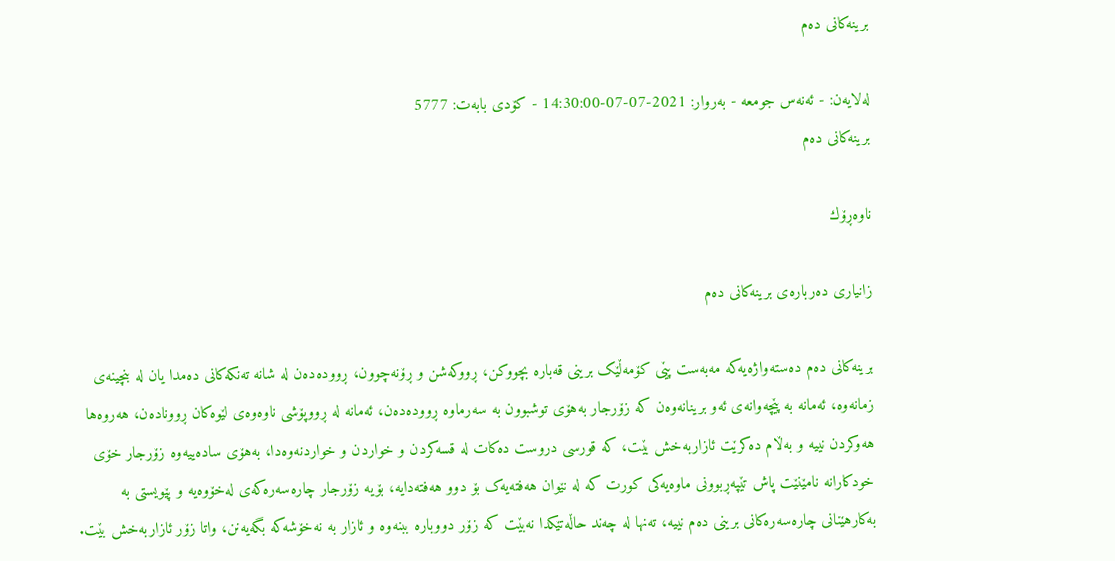برینەکانی دەم

له‌لایه‌ن: - ئەنەس جومعە - به‌روار: 2021-07-07-14:30:00 - کۆدی بابەت: 5777
برینەکانی دەم

ناوه‌ڕۆك

زانیاری دەربارەی برینەکانی دەم

برینەکانی دەم دەستەواژەیەکە مەبەست پێی کۆمەڵێک برینی قەبارە بچووکن، ڕووکەشن و ڕۆنەچوون، ڕوودەدەن لە شانە تەنکەکانی دەمدا یان لە بنچینەی زمانەوە، ئەمانە بە پێچەوانەی ئەو برینانەوەن کە زۆرجار بەهۆی توشبوون بە سەرماوە ڕوودەدەن، ئەمانە لە ڕووپۆشی ناوەوەی لێوەکان ڕوونادەن، هەروەها هەوکردن نییە و بەڵام دەکرێت ئازاربەخش بێت، کە قورسی دروست دەکات لە قسەکردن و خواردن و خواردنەوەدا، بەهۆی سادەییەوە زۆرجار خۆی خودکارانە نامێنێت پاش تێپەڕبوونی ماوەیەکی کورت کە لە نێوان هەفتەیەک بۆ دوو هەفتەدایە، بۆیە زۆرجار چارەسەرەکەی لەخۆوەیە و پێویستی بە بەکارهێنانی چارەسەرەکانی برینی دەم نییە، تەنها لە چەند حاڵەتێکدا نەبێت کە زۆر دووبارە ببنەوە و ئازار بە نەخۆشەکە بگەیەنن، واتا زۆر ئازاربەخش بێت.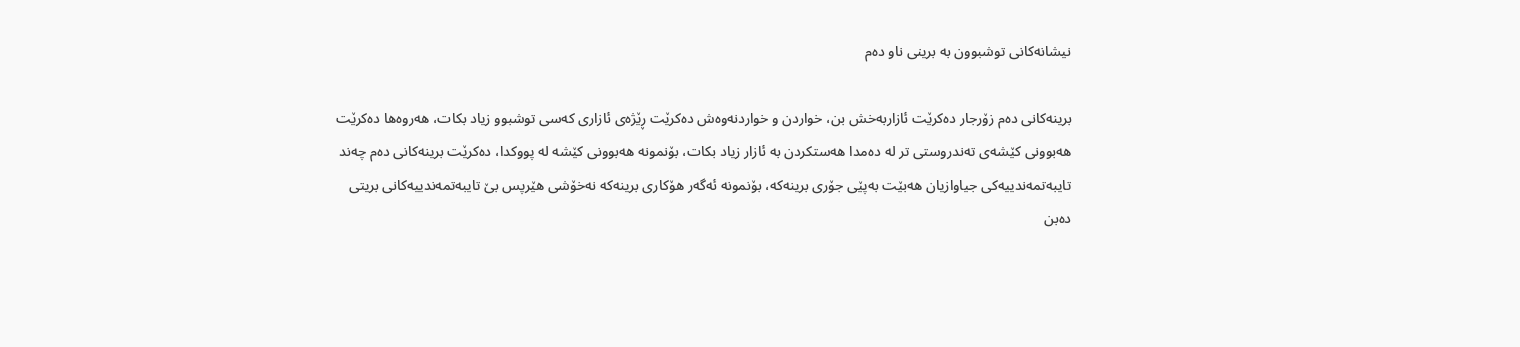نیشانەکانی توشبوون بە برینی ناو دەم

برینەکانی دەم زۆرجار دەکرێت ئازاربەخش بن، خواردن و خواردنەوەش دەکرێت ڕێژەی ئازاری کەسی توشبوو زیاد بکات، هەروەها دەکرێت هەبوونی کێشەی تەندروستی تر لە دەمدا هەستکردن بە ئازار زیاد بکات، بۆنمونە هەبوونی کێشە لە پووکدا، دەکرێت برینەکانی دەم چەند تایبەتمەندییەکی جیاوازیان هەبێت بەپێی جۆری برینەکە، بۆنمونە ئەگەر هۆکاری برینەکە نەخۆشی هێرپس بێ تایبەتمەندییەکانی بریتی دەبن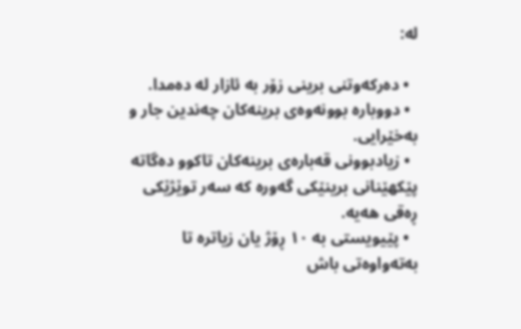لە:

  • دەرکەوتنی برینی زۆر بە ئازار لە دەمدا.
  • دووبارە بوونەوەی برینەکان چەندین جار و بەخێرایی.
  • زیادبوونی قەبارەی برینەکان تاکوو دەگاتە پێکهێنانی برینێکی گەورە کە سەر توێژێکی ڕەقی هەیە.
  • پێیویستی بە ١٠ ڕۆژ یان زیاترە تا بەتەواوەتی باش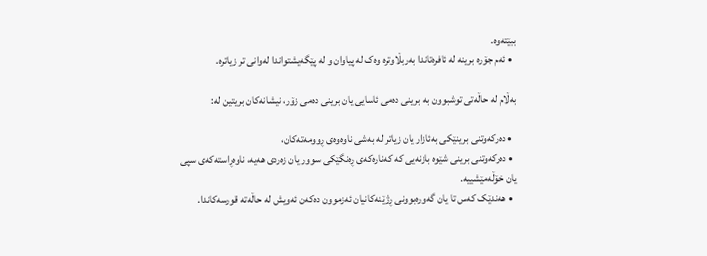ببێتەوە.
  • ئەم جۆرە برینە لە ئافرەتاندا بەربڵاوترە وەک لە پیاوان و لە پێگەیشتواندا لەوانی تر زیاترە.

بەڵام لە حاڵەتی توشبوون بە برینی دەمی ئاسایی یان برینی دەمی زۆر، نیشانەکان بریتین لە:

  • دەرکەوتنی برینێکی بەئازار یان زیاتر لە بەشی ناوەوەی ڕوومەتەکان،
  • دەرکەوتنی برینی شێوە بازنەیی کە کەنارەکەی ڕەنگێکی سوور یان زەردی هەیە، ناوەڕاستەکەی سپی یان خۆڵەمێشییە.
  • هەندێک کەس تا یان گەورەبوونی ڕژێنەکانیان ئەزموون دەکەن ئەویش لە حاڵەتە قورسەکاندا.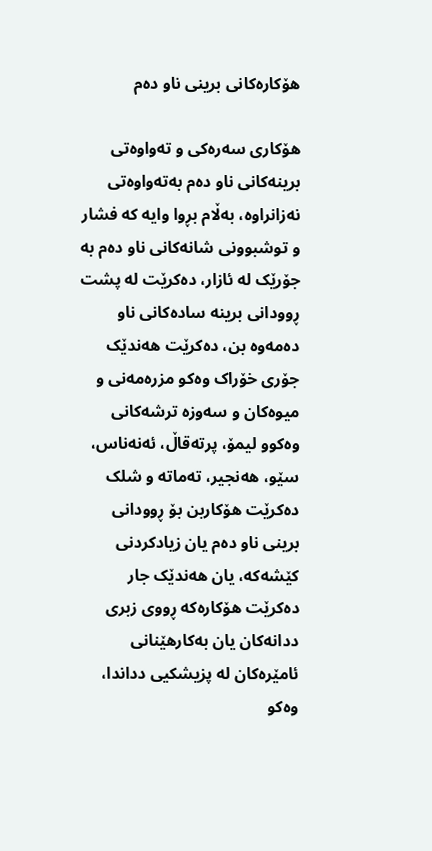هۆکارەکانی برینی ناو دەم

هۆکاری سەرەکی و تەواوەتی برینەکانی ناو دەم بەتەواوەتی نەزانراوە، بەڵام بڕوا وایە کە فشار و توشبوونی شانەکانی ناو دەم بە جۆرێک لە ئازار، دەکرێت لە پشت ڕوودانی برینە سادەکانی ناو دەمەوە بن، دەکرێت هەندێک جۆری خۆراک وەکو مزرەمەنی و میوەکان و سەوزە ترشەکانی وەکوو لیمۆ، پرتەقاڵ، ئەنەناس، سێو، هەنجیر، تەماتە و شلک دەکرێت هۆکاربن بۆ ڕوودانی برینی ناو دەم یان زیادکردنی کێشەکە، یان هەندێک جار دەکرێت هۆکارەکە ڕووی زبری ددانەکان یان بەکارهێنانی ئامێرەکان لە پزیشکیی دداندا، وەکو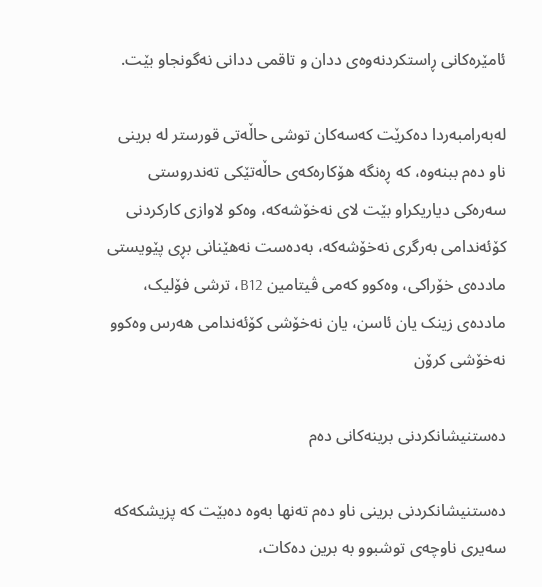ئامێرەکانی ڕاستکردنەوەی ددان و تاقمی ددانی نەگونجاو بێت.

لەبەرامبەردا دەکرێت کەسەکان توشی حاڵەتی قورستر لە برینی ناو دەم ببنەوە، کە ڕەنگە هۆکارەکەی حاڵەتێکی تەندروستی سەرەکی دیاریکراو بێت لای نەخۆشەکە، وەکو لاوازی کارکردنی کۆئەندامی بەرگری نەخۆشەکە، بەدەست نەهێنانی بڕی پێویستی ماددەی خۆراکی، وەکوو کەمی ڤیتامین B12، ترشی فۆلیک،  ماددەی زینک یان ئاسن، یان نەخۆشی کۆئەندامی هەرس وەکوو نەخۆشی کرۆن

دەستنیشانکردنی برینەکانی دەم

دەستنیشانکردنی برینی ناو دەم تەنها بەوە دەبێت کە پزیشکەکە سەیری ناوچەی توشبوو بە برین دەکات،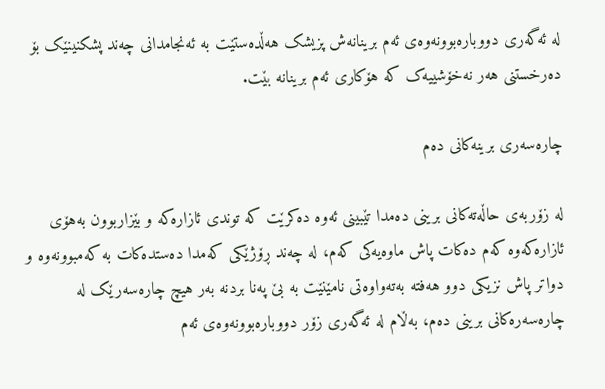لە ئەگەری دووبارەبوونەوەی ئەم برینانەش پزیشک هەڵدەستێت بە ئەنجامدانی چەند پشکنینێک بۆ دەرخستنی هەر نەخۆشییەک کە هۆکاری ئەم برینانە بێت.

چارەسەری برینەکانی دەم

لە زۆربەی حاڵەتەکانی برینی دەمدا تێبینی ئەوە دەکرێت کە توندی ئازارەکە و بێزاربوون بەهۆی ئازارەکەوە کەم دەکات پاش ماوەیەکی کەم، لە چەند ڕۆژێکی کەمدا دەستدەکات بە کەمبوونەوە و دواتر پاش نزیکی دوو هەفتە بەتەواوەتی نامێنێت بە بێ پەنا بردنە بەر هیچ چارەسەرێک لە چارەسەرەکانی برینی دەم، بەڵام لە ئەگەری زۆر دووبارەبوونەوەی ئەم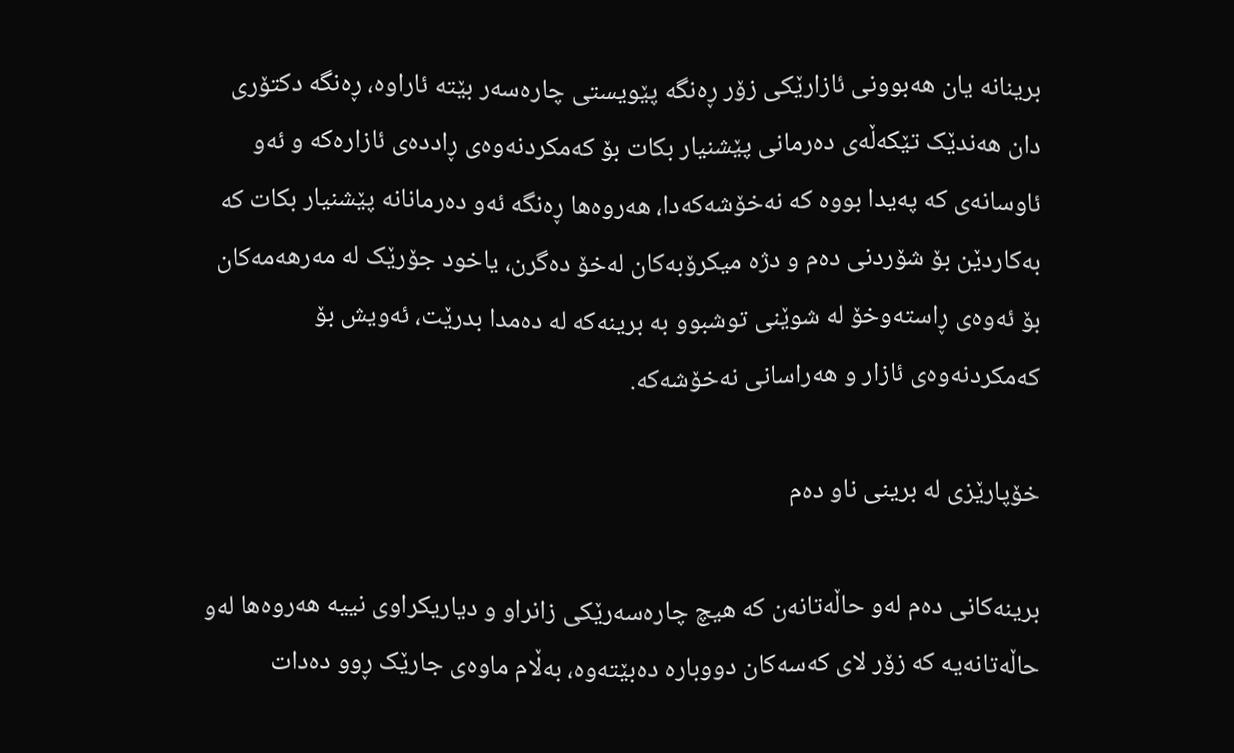برینانە یان هەبوونی ئازارێکی زۆر ڕەنگە پێویستی چارەسەر بێتە ئاراوە، ڕەنگە دکتۆری دان هەندێک تێکەڵەی دەرمانی پێشنیار بکات بۆ کەمکردنەوەی ڕاددەی ئازارەکە و ئەو ئاوسانەی کە پەیدا بووە کە نەخۆشەکەدا، هەروەها ڕەنگە ئەو دەرمانانە پێشنیار بکات کە بەکاردێن بۆ شۆردنی دەم و دژە میکرۆبەکان لەخۆ دەگرن، یاخود جۆرێک لە مەرهەمەکان بۆ ئەوەی ڕاستەوخۆ لە شوێنی توشبوو بە برینەکە لە دەمدا بدرێت، ئەویش بۆ کەمکردنەوەی ئازار و هەراسانی نەخۆشەکە.

خۆپارێزی لە برینی ناو دەم

برینەکانی دەم لەو حاڵەتانەن کە هیچ چارەسەرێکی زانراو و دیاریکراوی نییە هەروەها لەو حاڵەتانەیە کە زۆر لای کەسەکان دووبارە دەبێتەوە، بەڵام ماوەی جارێک ڕوو دەدات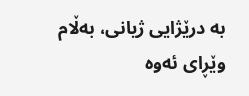بە درێژایی ژیانی، بەڵام وێڕای ئەوە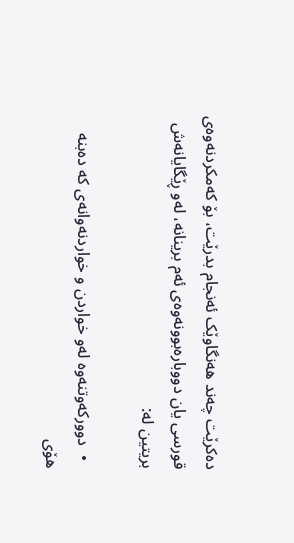دەکرێت چەند هەنگاوێک ئەنجام بدرێت، بۆ کەمکردنەوەی قورسی یان دووبارەبوونەوەی ئەم برینانە، لەو ڕێگایانەش بریتین لە:

  •  دوورکەوتنەوە لەو خواردن و خواردنەوانەی کە دەبنە هۆی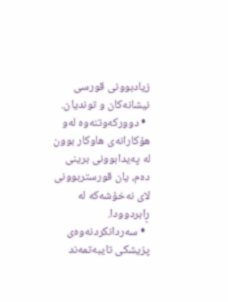زیادبوونی قورسی نیشانەکان و توندیان.
  • دوورکەوتنەوە لەو هۆکارانەی هاوکار بوون لە پەیدابوونی برینی دەم، یان قورستربوونی لای نەخۆشەکە لە ڕابردوودا.
  • سەردانکردنەوەی پزیشکی تایبەتمەند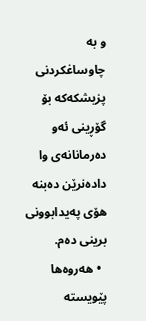و بە چاوساغکردنی پزیشکەکە بۆ گۆڕینی ئەو دەرمانانەی وا دادەنرێن دەبنە هۆی پەیدابوونی برینی دەم.
  • هەروەها پێویستە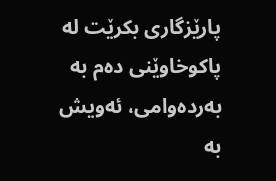پارێزگاری بکرێت لە پاکوخاوێنی دەم بە بەردەوامی، ئەویش بە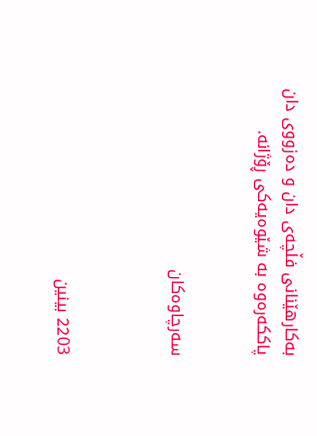بەکارهێنانی فڵچەی دان و دەزووی دان پاککەرەوە بە شێوەیەکی ڕۆژانە.


سەرچاوەکان



2203 بینین